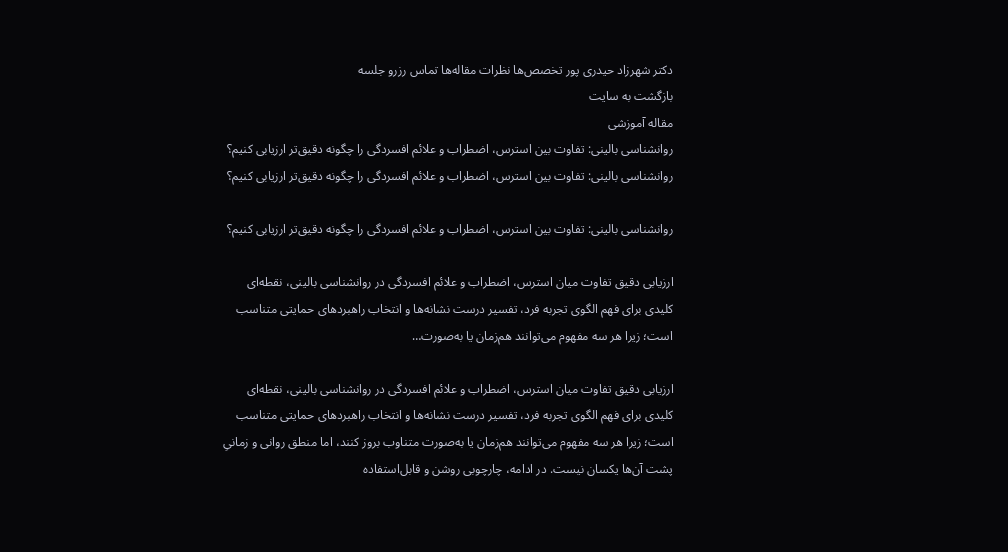دکتر شهرزاد حیدری پور تخصص‌ها نظرات مقاله‌ها تماس رزرو جلسه
بازگشت به سایت
مقاله آموزشی
روانشناسی بالینی: تفاوت بین استرس، اضطراب و علائم افسردگی را چگونه دقیق‌تر ارزیابی کنیم؟
روانشناسی بالینی: تفاوت بین استرس، اضطراب و علائم افسردگی را چگونه دقیق‌تر ارزیابی کنیم؟

روانشناسی بالینی: تفاوت بین استرس، اضطراب و علائم افسردگی را چگونه دقیق‌تر ارزیابی کنیم؟

ارزیابی دقیق تفاوت میان استرس، اضطراب و علائم افسردگی در روانشناسی بالینی، نقطه‌ای کلیدی برای فهم الگوی تجربه فرد، تفسیر درست نشانه‌ها و انتخاب راهبردهای حمایتی متناسب است؛ زیرا هر سه مفهوم می‌توانند هم‌زمان یا به‌صورت…

ارزیابی دقیق تفاوت میان استرس، اضطراب و علائم افسردگی در روانشناسی بالینی، نقطه‌ای کلیدی برای فهم الگوی تجربه فرد، تفسیر درست نشانه‌ها و انتخاب راهبردهای حمایتی متناسب است؛ زیرا هر سه مفهوم می‌توانند هم‌زمان یا به‌صورت متناوب بروز کنند، اما منطق روانی و زمانیِ پشت آن‌ها یکسان نیست. در ادامه، چارچوبی روشن و قابل‌استفاده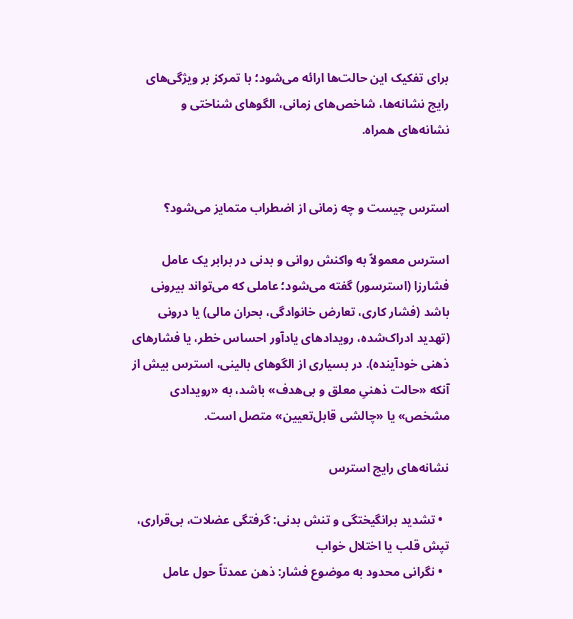برای تفکیک این حالت‌ها ارائه می‌شود؛ با تمرکز بر ویژگی‌های رایج نشانه‌ها، شاخص‌های زمانی، الگوهای شناختی و نشانه‌های همراه.


استرس چیست و چه زمانی از اضطراب متمایز می‌شود؟

استرس معمولاً به واکنش روانی و بدنی در برابر یک عامل فشارزا (استرسور) گفته می‌شود؛ عاملی که می‌تواند بیرونی باشد (فشار کاری، تعارض خانوادگی، بحران مالی) یا درونی (تهدید ادراک‌شده، رویدادهای یادآور احساس خطر، یا فشارهای ذهنی خودآینده). در بسیاری از الگوهای بالینی، استرس بیش از آنکه «حالت ذهنیِ معلق و بی‌هدف» باشد، به «رویدادی مشخص» یا «چالشی قابل‌تعیین» متصل است.

نشانه‌های رایج استرس

  • تشدید برانگیختگی و تنش بدنی: گرفتگی عضلات، بی‌قراری، تپش قلب یا اختلال خواب
  • نگرانی محدود به موضوع فشار: ذهن عمدتاً حول عامل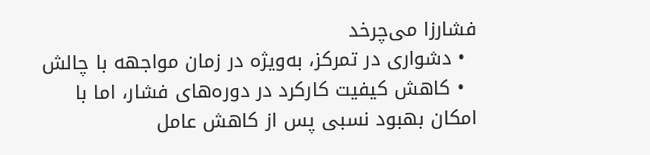فشارزا می‌چرخد
  • دشواری در تمرکز، به‌ویژه در زمان مواجهه با چالش
  • کاهش کیفیت کارکرد در دوره‌های فشار، اما با امکان بهبود نسبی پس از کاهش عامل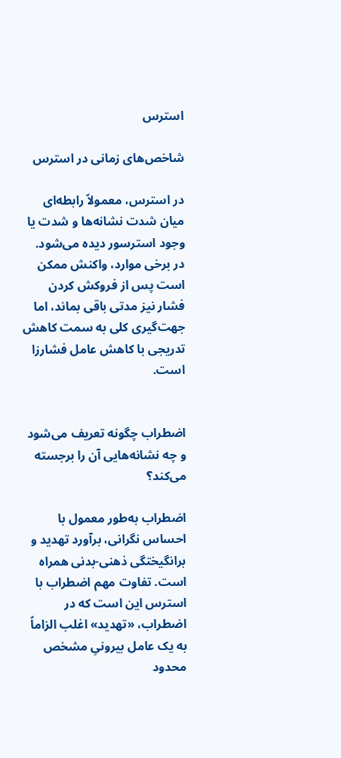استرس

شاخص‌های زمانی در استرس

در استرس، معمولاً رابطه‌ای میان شدت نشانه‌ها و شدت یا وجود استرسور دیده می‌شود. در برخی موارد، واکنش ممکن است پس از فروکش کردن فشار نیز مدتی باقی بماند، اما جهت‌گیری کلی به سمت کاهش تدریجی با کاهش عامل فشارزا است.


اضطراب چگونه تعریف می‌شود و چه نشانه‌هایی آن را برجسته می‌کند؟

اضطراب به‌طور معمول با احساس نگرانی، برآورد تهدید و برانگیختگی ذهنی-بدنی همراه است. تفاوت مهم اضطراب با استرس این است که در اضطراب، «تهدید» اغلب الزاماً به یک عامل بیرونیِ مشخص محدود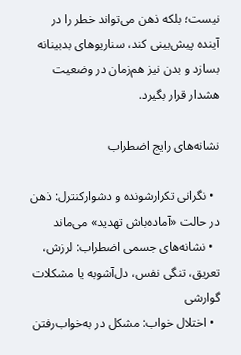نیست؛ بلکه ذهن می‌تواند خطر را در آینده پیش‌بینی کند، سناریوهای بدبینانه بسازد و بدن نیز هم‌زمان در وضعیت هشدار قرار بگیرد.

نشانه‌های رایج اضطراب

  • نگرانی تکرارشونده و دشوارکنترل: ذهن در حالت «آماده‌باش تهدید» می‌ماند
  • نشانه‌های جسمی اضطراب: لرزش، تعریق، تنگی نفس، دل‌آشوبه یا مشکلات گوارشی
  • اختلال خواب: مشکل در به‌خواب‌رفتن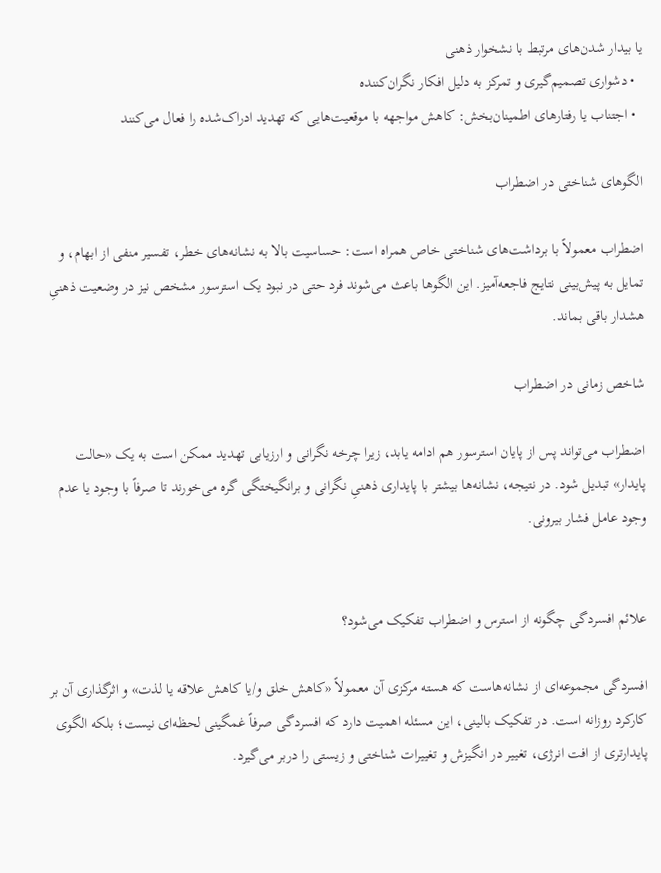یا بیدار شدن‌های مرتبط با نشخوار ذهنی
  • دشواری تصمیم‌گیری و تمرکز به دلیل افکار نگران‌کننده
  • اجتناب یا رفتارهای اطمینان‌بخش: کاهش مواجهه با موقعیت‌هایی که تهدید ادراک‌شده را فعال می‌کنند

الگوهای شناختی در اضطراب

اضطراب معمولاً با برداشت‌های شناختی خاص همراه است: حساسیت بالا به نشانه‌های خطر، تفسیر منفی از ابهام، و تمایل به پیش‌بینی نتایج فاجعه‌آمیز. این الگوها باعث می‌شوند فرد حتی در نبود یک استرسور مشخص نیز در وضعیت ذهنیِ هشدار باقی بماند.

شاخص زمانی در اضطراب

اضطراب می‌تواند پس از پایان استرسور هم ادامه یابد، زیرا چرخه نگرانی و ارزیابی تهدید ممکن است به یک «حالت پایدار» تبدیل شود. در نتیجه، نشانه‌ها بیشتر با پایداری ذهنیِ نگرانی و برانگیختگی گره می‌خورند تا صرفاً با وجود یا عدم وجود عامل فشار بیرونی.


علائم افسردگی چگونه از استرس و اضطراب تفکیک می‌شود؟

افسردگی مجموعه‌ای از نشانه‌هاست که هسته مرکزی آن معمولاً «کاهش خلق و/یا کاهش علاقه یا لذت» و اثرگذاری آن بر کارکرد روزانه است. در تفکیک بالینی، این مسئله اهمیت دارد که افسردگی صرفاً غمگینی لحظه‌ای نیست؛ بلکه الگوی پایدارتری از افت انرژی، تغییر در انگیزش و تغییرات شناختی و زیستی را دربر می‌گیرد.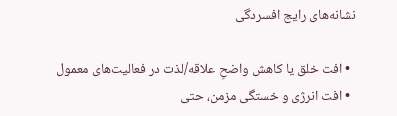نشانه‌های رایج افسردگی

  • افت خلق یا کاهش واضحِ علاقه/لذت در فعالیت‌های معمول
  • افت انرژی و خستگی مزمن، حتی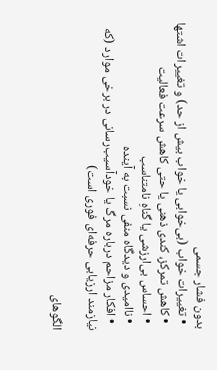بدون فشار جسمی
  • تغییرات خواب (بی‌خوابی یا خواب بیش از حد) و تغییرات اشتها
  • کاهش تمرکز، کندی ذهنی یا حتی کاهش سرعت فعالیت
  • احساس بی‌ارزشی یا گناهِ نامتناسب
  • ناامیدی و دیدگاه منفی نسبت به آینده
  • افکار مزاحم درباره مرگ یا خودآسیب‌رسانی در برخی موارد (که نیازمند ارزیابی حرفه‌ای فوری است)

الگوهای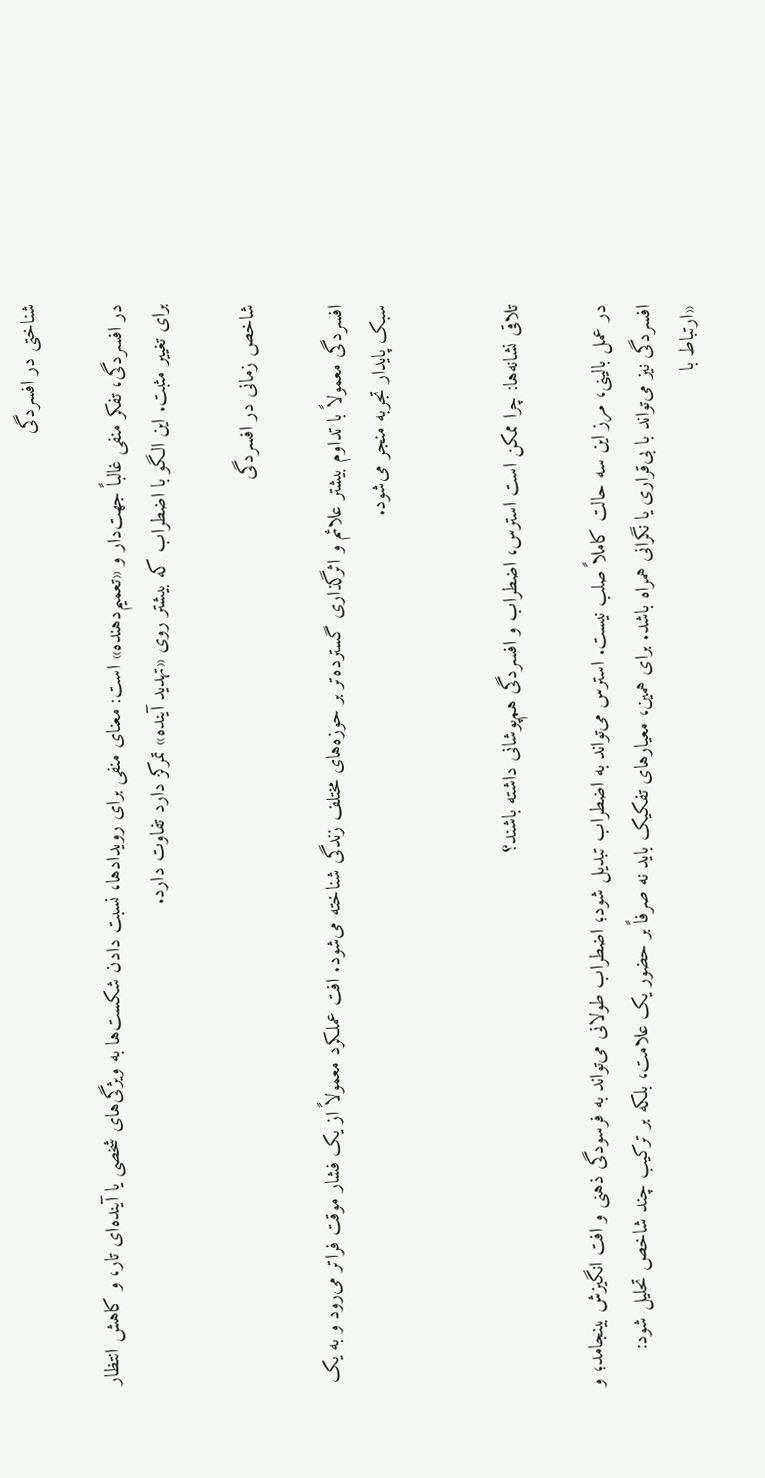شناختی در افسردگی

در افسردگی، تفکر منفی غالباً جهت‌دار و «تعمیم‌دهنده» است: معنای منفی برای رویدادها، نسبت دادن شکست‌ها به ویژگی‌های شخصی یا آینده‌ای تار، و کاهش انتظار برای تغییر مثبت. این الگو با اضطراب که بیشتر روی «تهدید آینده» تمرکز دارد تفاوت دارد.

شاخص زمانی در افسردگی

افسردگی معمولاً با تداوم بیشتر علائم و اثرگذاری گسترده‌تر بر حوزه‌های مختلف زندگی شناخته می‌شود. افت عملکرد معمولاً از یک فشار موقت فراتر می‌رود و به یک سبک پایدار تجربه منجر می‌شود.


تلاقی نشانه‌ها: چرا ممکن است استرس، اضطراب و افسردگی هم‌پوشانی داشته باشند؟

در عمل بالینی، مرز این سه حالت کاملاً صلب نیست. استرس می‌تواند به اضطراب تبدیل شود؛ اضطراب طولانی می‌تواند به فرسودگی ذهنی و افت انگیزش بینجامد؛ و افسردگی نیز می‌تواند با بی‌قراری یا نگرانی همراه باشد. برای همین، معیارهای تفکیک باید نه صرفاً بر حضور یک علامت، بلکه بر ترکیب چند شاخص تحلیل شود: «ارتباط با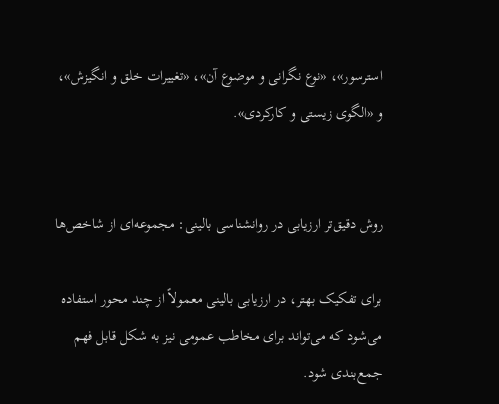استرسور»، «نوع نگرانی و موضوع آن»، «تغییرات خلق و انگیزش»، و «الگوی زیستی و کارکردی».


روش دقیق‌تر ارزیابی در روانشناسی بالینی: مجموعه‌ای از شاخص‌ها

برای تفکیک بهتر، در ارزیابی بالینی معمولاً از چند محور استفاده می‌شود که می‌تواند برای مخاطب عمومی نیز به شکل قابل فهم جمع‌بندی شود.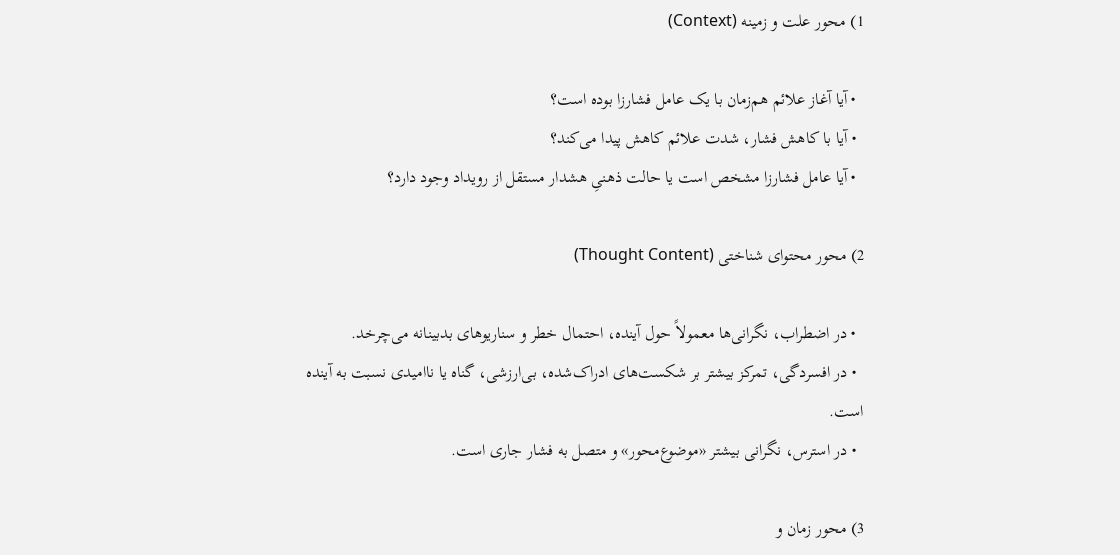1) محور علت و زمینه (Context)

  • آیا آغاز علائم هم‌زمان با یک عامل فشارزا بوده است؟
  • آیا با کاهش فشار، شدت علائم کاهش پیدا می‌کند؟
  • آیا عامل فشارزا مشخص است یا حالت ذهنیِ هشدار مستقل از رویداد وجود دارد؟

2) محور محتوای شناختی (Thought Content)

  • در اضطراب، نگرانی‌ها معمولاً حول آینده، احتمال خطر و سناریوهای بدبینانه می‌چرخد.
  • در افسردگی، تمرکز بیشتر بر شکست‌های ادراک‌شده، بی‌ارزشی، گناه یا ناامیدی نسبت به آینده است.
  • در استرس، نگرانی بیشتر «موضوع‌محور» و متصل به فشار جاری است.

3) محور زمان و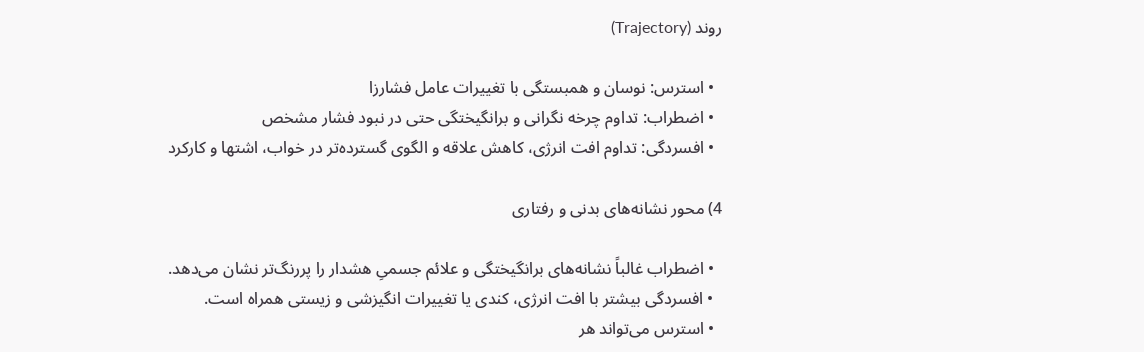روند (Trajectory)

  • استرس: نوسان و همبستگی با تغییرات عامل فشارزا
  • اضطراب: تداوم چرخه نگرانی و برانگیختگی حتی در نبود فشار مشخص
  • افسردگی: تداوم افت انرژی، کاهش علاقه و الگوی گسترده‌تر در خواب، اشتها و کارکرد

4) محور نشانه‌های بدنی و رفتاری

  • اضطراب غالباً نشانه‌های برانگیختگی و علائم جسمیِ هشدار را پررنگ‌تر نشان می‌دهد.
  • افسردگی بیشتر با افت انرژی، کندی یا تغییرات انگیزشی و زیستی همراه است.
  • استرس می‌تواند هر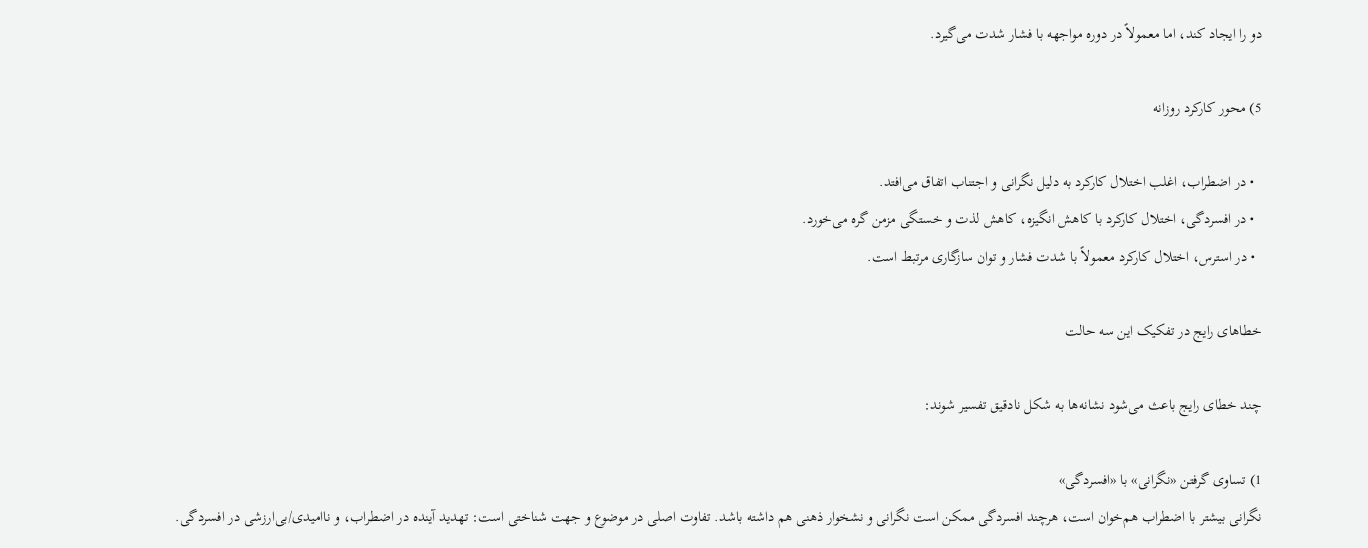دو را ایجاد کند، اما معمولاً در دوره مواجهه با فشار شدت می‌گیرد.

5) محور کارکرد روزانه

  • در اضطراب، اغلب اختلال کارکرد به دلیل نگرانی و اجتناب اتفاق می‌افتد.
  • در افسردگی، اختلال کارکرد با کاهش انگیزه، کاهش لذت و خستگی مزمن گره می‌خورد.
  • در استرس، اختلال کارکرد معمولاً با شدت فشار و توان سازگاری مرتبط است.

خطاهای رایج در تفکیک این سه حالت

چند خطای رایج باعث می‌شود نشانه‌ها به شکل نادقیق تفسیر شوند:

1) تساوی گرفتن «نگرانی» با «افسردگی»
نگرانی بیشتر با اضطراب هم‌خوان است، هرچند افسردگی ممکن است نگرانی و نشخوار ذهنی هم داشته باشد. تفاوت اصلی در موضوع و جهت شناختی است: تهدید آینده در اضطراب، و ناامیدی/بی‌ارزشی در افسردگی.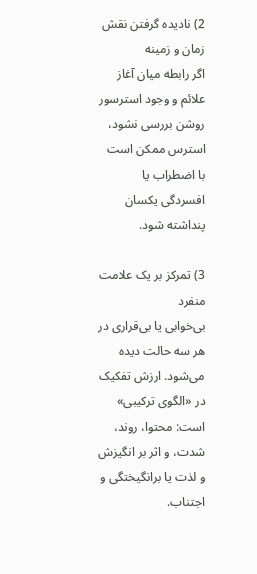2) نادیده گرفتن نقش زمان و زمینه
اگر رابطه میان آغاز علائم و وجود استرسور روشن بررسی نشود، استرس ممکن است با اضطراب یا افسردگی یکسان پنداشته شود.

3) تمرکز بر یک علامت منفرد
بی‌خوابی یا بی‌قراری در هر سه حالت دیده می‌شود. ارزش تفکیک در «الگوی ترکیبی» است: محتوا، روند، شدت، و اثر بر انگیزش و لذت یا برانگیختگی و اجتناب.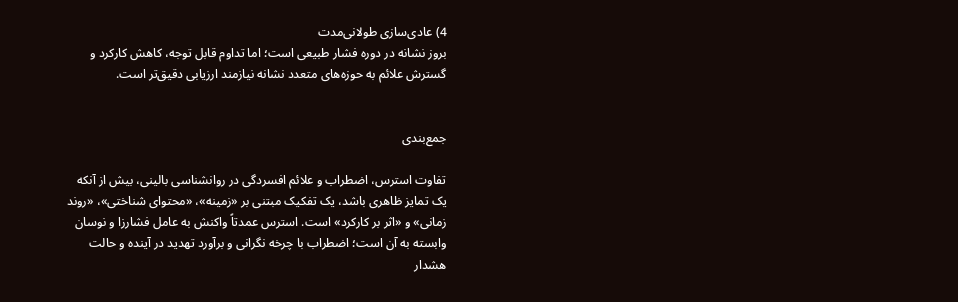4) عادی‌سازی طولانی‌مدت
بروز نشانه در دوره فشار طبیعی است؛ اما تداوم قابل توجه، کاهش کارکرد و گسترش علائم به حوزه‌های متعدد نشانه نیازمند ارزیابی دقیق‌تر است.


جمع‌بندی

تفاوت استرس، اضطراب و علائم افسردگی در روانشناسی بالینی، بیش از آنکه یک تمایز ظاهری باشد، یک تفکیک مبتنی بر «زمینه»، «محتوای شناختی»، «روند زمانی» و «اثر بر کارکرد» است. استرس عمدتاً واکنش به عامل فشارزا و نوسان وابسته به آن است؛ اضطراب با چرخه نگرانی و برآورد تهدید در آینده و حالت هشدار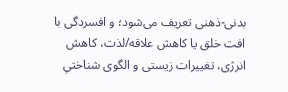بدنی-ذهنی تعریف می‌شود؛ و افسردگی با افت خلق یا کاهش علاقه/لذت، کاهش انرژی، تغییرات زیستی و الگوی شناختیِ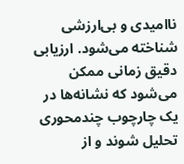ناامیدی و بی‌ارزشی شناخته می‌شود. ارزیابی دقیق زمانی ممکن می‌شود که نشانه‌ها در یک چارچوب چندمحوری تحلیل شوند و از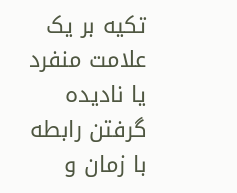تکیه بر یک علامت منفرد یا نادیده گرفتن رابطه با زمان و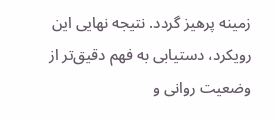زمینه پرهیز گردد. نتیجه نهایی این رویکرد، دستیابی به فهم دقیق‌تر از وضعیت روانی و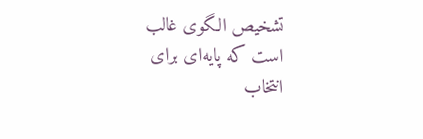تشخیص الگوی غالب است که پایه‌ای برای انتخاب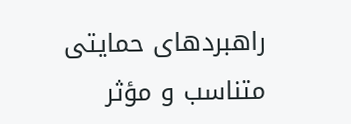راهبردهای حمایتی متناسب و مؤثر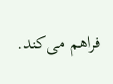فراهم می‌کند.